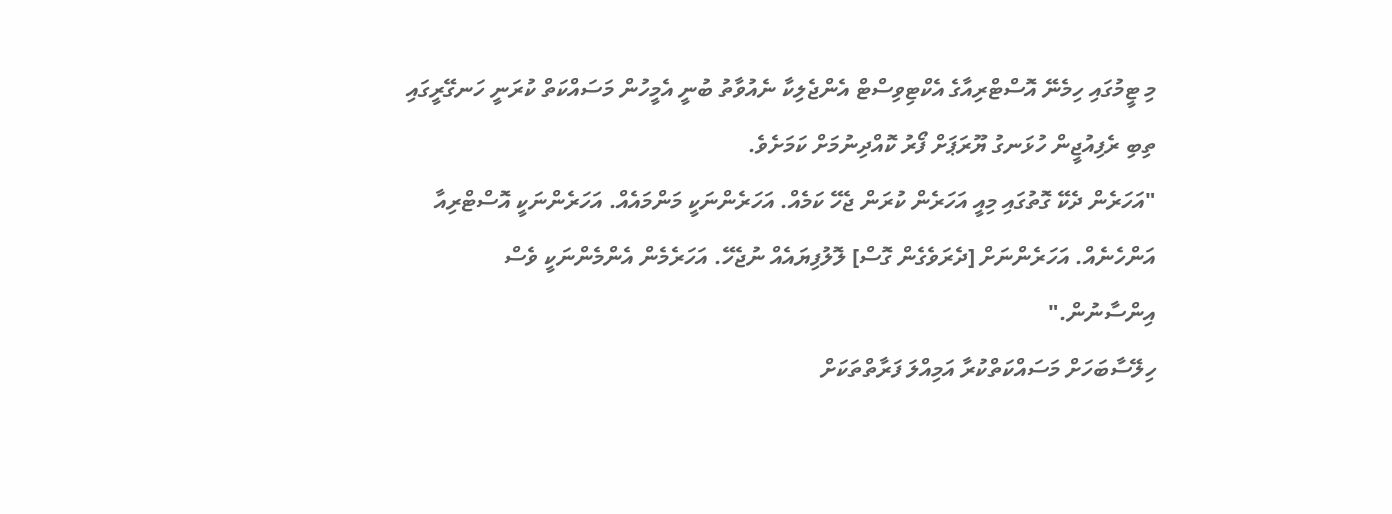މި ޓީމުގައި ހިމެނޭ އޮސްޓްރިއާގެ އެކްޓިވިސްޓް އެންޖެލިކާ ނެއުވާތު ބުނީ އެމީހުން މަސައްކަތް ކުރަނީ ހަނގޭރީގައި ތިބި ރެފިއުޖީން ހުޅަނގު ޔޫރަޕަށް ފޯރު ކޮއްދިނުމަށް ކަމަށެވެ.
"އަހަރެން ދެކޭ ގޮތުގައި މިއީ އަހަރެން ކުރަން ޖެހޭ ކަމެއް. އަހަރެންނަކީ މަންމައެއް. އަހަރެންނަކީ އޮސްޓްރިއާ އަންހެނެއް. އަހަރެންނަށް [ދެރަވެގެން ގޮސް] ލޮލުފިޔައެއް ނުޖެހޭ. އަހަރެމެން އެންމެންނަކީ ވެސް އިންސާނުން."
ހިލޭސާބަހަށް މަސައްކަތްކުރާ އަމިއްލަ ފަރާތްތަކަށް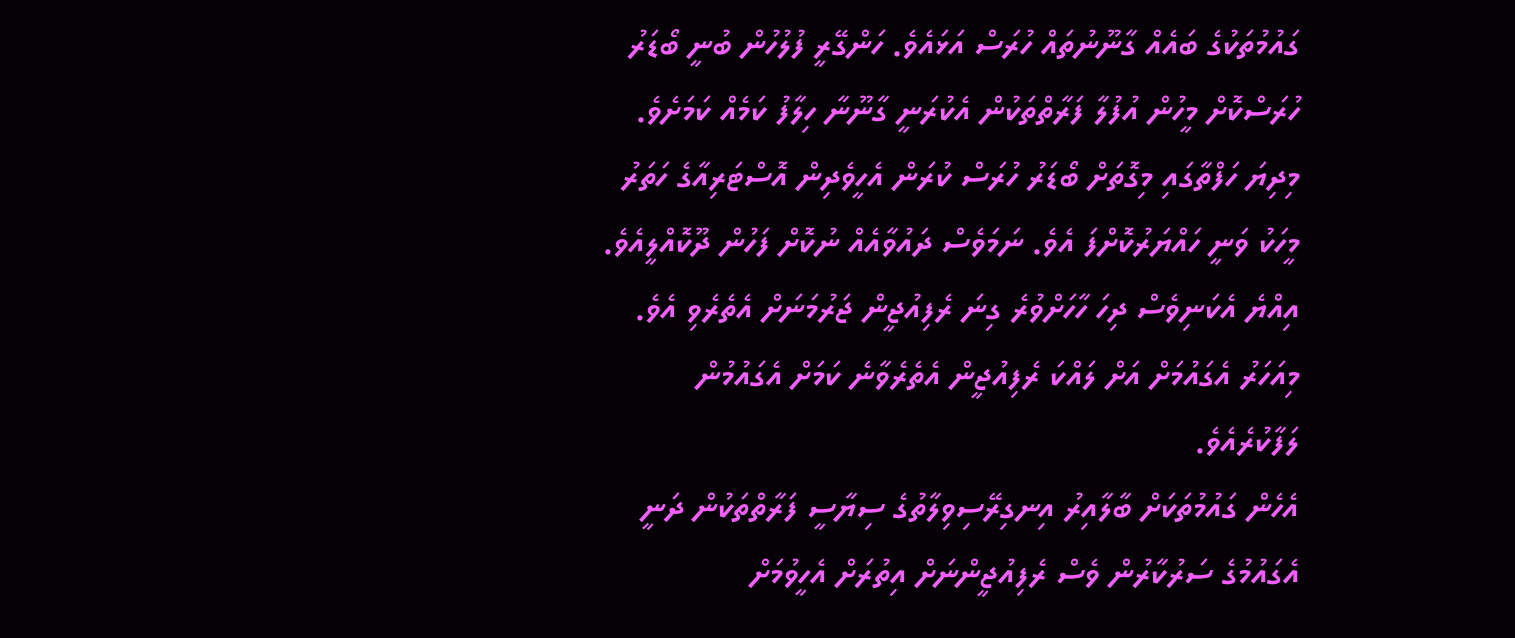ގައުމުތަކުގެ ބައެއް ގާނޫނުތައް ހުރަސް އަޅައެވެ. ހަންގޭރީ ފުލުހުން ބުނީ ބޯޑަރު ހުރަސްކޮށް މީހުން އުފުލާ ފަރާތްތަކުން އެކުރަނީ ގާނޫނާ ހިލާފު ކަމެއް ކަމަށެވެ. މިދިޔަ ހަފްތާގައި މިގޮތަށް ބޯޑަރު ހުރަސް ކުރަން އެހީވެދިން އޮސްޓަރިއާގެ ހަތަރު މީހަކު ވަނީ ހައްޔަރުކޮށްފަ އެވެ. ނަމަވެސް ދައުވާއެއް ނުކޮށް ފަހުން ދޫކޮއްލީއެވެ.
އިއްޔެ އެކަނިވެސް ދިހަ ހާހަށްވުރެ ގިނަ ރެފިއުޖީން ޖަރުމަނަށް އެތެރެވި އެވެ. މިއަހަރު އެގައުމަށް އަށް ލައްކަ ރެފިއުޖީން އެތެރެވާނެ ކަމަށް އެގައުމުން ލަފާކުރެއެވެ.
އެހެން ގައުމުތަކަށް ބާލާއިރު އިނގިރޭސިވިލާތުގެ ސިޔާސީ ފަރާތްތަކުން ދަނީ އެގައުމުގެ ސަރުކާރުން ވެސް ރެފިއުޖީންނަށް އިތުރަށް އެހީވުމަށް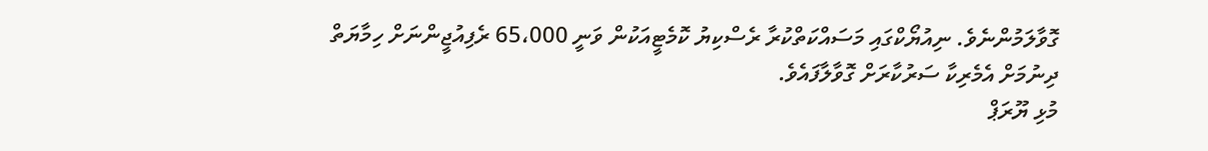ގޮވާލަމުންނެވެ. ނިއުޔޯކްގައި މަސައްކަތްކުރާ ރެސްކިޔު ކޮމެޓީއަކުން ވަނީ 65،000 ރެފިއުޖީންނަށް ހިމާޔަތް ދިނުމަށް އެމެރިކާ ސަރުކާރަށް ގޮވާލާފައެވެ.
މުޅި ޔޫރަޕް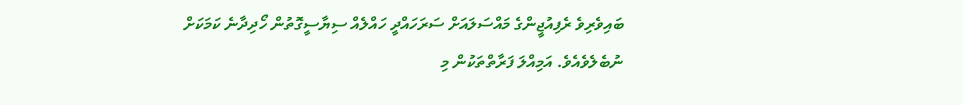ބައިވެރިވެ ރެފިއުޖީންގެ މައްސަލައަށް ސަރަހައްދީ ހައްލެއް ސިޔާސީގޮތުން ހޯދިދާނެ ކަމަކަށް ނުބެލެވެއެވެ. އަމިއްލަ ފަރާތްތަކުން މި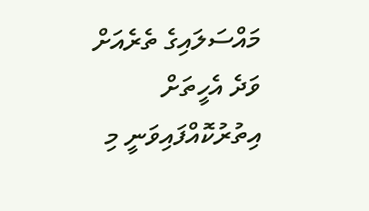މައްސަލައިގެ ތެރެއަށް ވަދެ އެހީތަށް އިތުރުކޮއްފައިވަނީ މި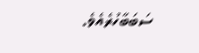ސަބަބާހުރެއެވެ.